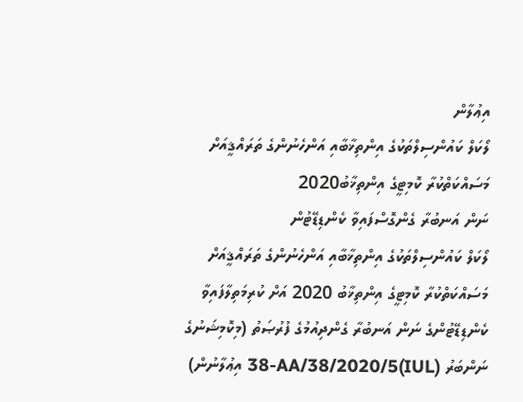އިޢުލާން
ލޯކަލް ކައުންސިލްތަކުގެ އިންތިޚާބާއި އަންހެނުންގެ ތަރައްޤީއަށް މަސައްކަތްކުރާ ކޮމިޓީގެ އިންތިޚާބު2020
ނަން އަނބުރާ ގެންގޮސްފައިވާ ކެންޑިޑޭޓުން
ލޯކަލް ކައުންސިލްތަކުގެ އިންތިޚާބާއި އަންހެނުންގެ ތަރައްޤީއަށް މަސައްކަތްކުރާ ކޮމިޓީގެ އިންތިޚާބު 2020 އަށް ކުރިމަތިލާފައިވާ ކެންޑިޑޭޓުންގެ ނަން އަނބުރާ ގެންދިއުމުގެ ފުރުޞަތު (މިކޮމިޝަނުގެ ނަންބަރު (IUL)38-AA/38/2020/5 އިޢުލާނުން)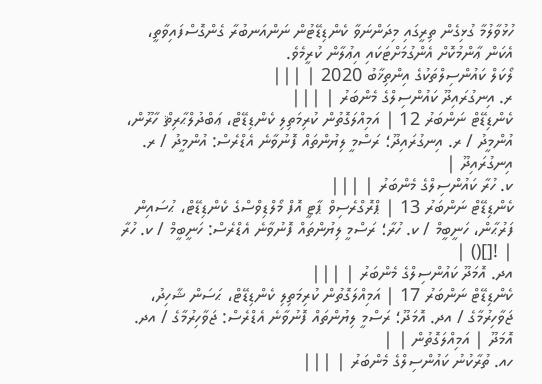ހުޅުވާލުމާ ގުޅިގެން ތިރީގައި މިދަންނަވާ ކެންޑިޑޭޓުން ނަންއަނބުރާ ގެންގޮސްފައިވާތީ، އެކަން ޢާންމުކޮށް އެންގުމަށްޓަކައި އިޢުލާން ކުރީމެވެ.
ލޯކަލް ކައުންސިލްތަކުގެ އިންތިޚާބު 2020 | |||
ރ. އިނގުރައިދޫ ކައުންސިލްގެ މެންބަރު | |||
ކެންޑިޑޭޓް ނަންބަރު 12 | އަމިއްލަގޮތުން ކުރިމަތިލި ކެންޑިޑޭޓް، ޢަބްދުލްޙާރިޘް ހާރޫން، އުންމީދު / ރ. އިނގުރައިދޫ؛ ރަސްމީ ލިޔުންތައް ފޮނުވާނެ އެޑްރެސް: އުންމީދު / ރ. އިނގުރައިދޫ |
ކ. ހުރާ ކައުންސިލްގެ މެންބަރު | |||
ކެންޑިޑޭޓް ނަންބަރު 13 | ޕްރޮގްރެސިވް ޕާޓީ އޮފް މޯލްޑިވްސްގެ ކެންޑިޑޭޓް، ޙުސައިން ފަރުޙާން، ހަނީބީމް / ކ. ހުރާ؛ ރަސްމީ ލިޔުންތައް ފޮނުވާނެ އެޑްރެސް: ހަނީބީމް / ކ. ހުރާ | ![]() |
އދ. އޮމަދޫ ކައުންސިލްގެ މެންބަރު | |||
ކެންޑިޑޭޓް ނަންބަރު 17 | އަމިއްލަގޮތުން ކުރިމަތިލި ކެންޑިޑޭޓް، ޙަސަން ޝާހިދު، ޖަވާހިރުމާގެ / އދ. އޮމަދޫ؛ ރަސްމީ ލިޔުންތައް ފޮނުވާނެ އެޑްރެސް: ޖަވާހިރުމާގެ / އދ. އޮމަދޫ | އަމިއްލަގޮތުން | |
ހއ. ތުރާކުނު ކައުންސިލްގެ މެންބަރު | |||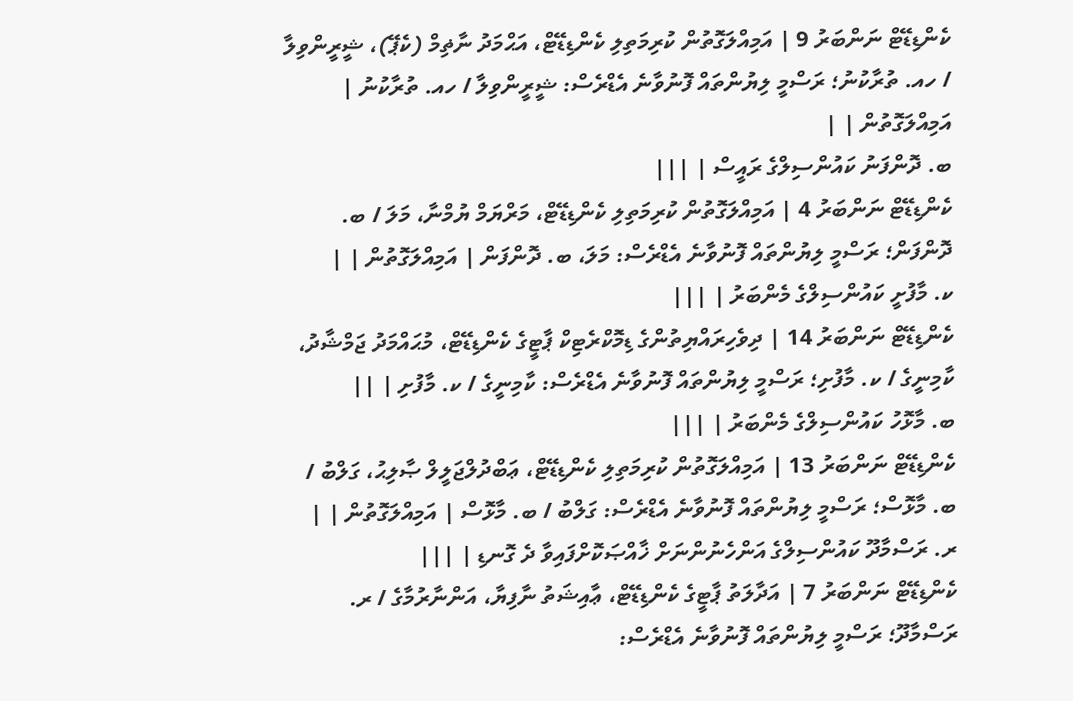ކެންޑިޑޭޓް ނަންބަރު 9 | އަމިއްލަގޮތުން ކުރިމަތިލި ކެންޑިޑޭޓް، އަޙްމަދު ނާޡިމް (ކެޕޭ)، ޝީރީންވިލާ / ހއ. ތުރާކުނު؛ ރަސްމީ ލިޔުންތައް ފޮނުވާނެ އެޑްރެސް: ޝީރީންވިލާ / ހއ. ތުރާކުނު | އަމިއްލަގޮތުން | |
ބ. ދޮންފަނު ކައުންސިލްގެ ރައީސް | |||
ކެންޑިޑޭޓް ނަންބަރު 4 | އަމިއްލަގޮތުން ކުރިމަތިލި ކެންޑިޑޭޓް، މަރްޔަމް ޔުމްނާ، މަލަ / ބ. ދޮންފަން؛ ރަސްމީ ލިޔުންތައް ފޮނުވާނެ އެޑްރެސް: މަލަ، ބ. ދޮންފަން | އަމިއްލަގޮތުން | |
ކ. މާފުށީ ކައުންސިލްގެ މެންބަރު | |||
ކެންޑިޑޭޓް ނަންބަރު 14 | ދިވެހިރައްޔިތުންގެ ޑިމޮކްރެޓިކް ޕާޓީގެ ކެންޑިޑޭޓް، މުޙައްމަދު ޖަމްޝާދު، ކާމިނީގެ / ކ. މާފުށި؛ ރަސްމީ ލިޔުންތައް ފޮނުވާނެ އެޑްރެސް: ކާމިނީގެ / ކ. މާފުށި | ||
ބ. މާޅޮހު ކައުންސިލްގެ މެންބަރު | |||
ކެންޑިޑޭޓް ނަންބަރު 13 | އަމިއްލަގޮތުން ކުރިމަތިލި ކެންޑިޑޭޓް، ޢަބްދުލްޖަލީލް ޞާލިޙު، ގަލްބު / ބ. މާޅޮސް؛ ރަސްމީ ލިޔުންތައް ފޮނުވާނެ އެޑްރެސް: ގަލްބު / ބ. މާޅޮސް | އަމިއްލަގޮތުން | |
ރ. ރަސްމާދޫ ކައުންސިލްގެ އަންހެނުންނަށް ޚާއްޞަކޮށްފައިވާ ދެ ގޮނޑި | |||
ކެންޑިޑޭޓް ނަންބަރު 7 | އަދާލަތު ޕާޓީގެ ކެންޑިޑޭޓް، ޢާއިޝަތު ނާފިޔާ، އަންނާރުމާގެ / ރ. ރަސްމާދޫ؛ ރަސްމީ ލިޔުންތައް ފޮނުވާނެ އެޑްރެސް: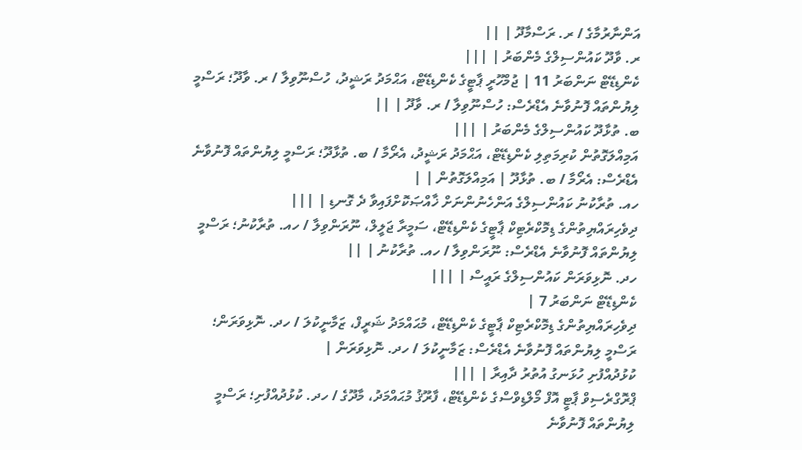އަންނާރުމާގެ / ރ. ރަސްމާދޫ | ||
ރ. ވާދޫ ކައުންސިލްގެ މެންބަރު | |||
ކެންޑިޑޭޓް ނަންބަރު 11 | ޖުމްހޫރީ ޕާޓީގެ ކެންޑިޑޭޓް، އަޙްމަދު ރަޝީދު، ހުސްނޫވިލާ / ރ. ވާދޫ؛ ރަސްމީ ލިޔުންތައް ފޮނުވާނެ އެޑްރެސް: ހުސްނޫވިލާ / ރ. ވާދޫ | ||
ބ. ތުޅާދޫ ކައުންސިލްގެ މެންބަރު | |||
އަމިއްލަގޮތުން ކުރިމަތިލި ކެންޑިޑޭޓް، އަޙްމަދު ރަޝީދު، އެރޯމާ / ބ. ތުޅާދޫ؛ ރަސްމީ ލިޔުންތައް ފޮނުވާނެ އެޑްރެސް: އެރޯމާ / ބ. ތުޅާދޫ | އަމިއްލަގޮތުން | |
ހއ. ތުރާކުނު ކައުންސިލްގެ އަންހެނުންނަށް ޚާއްޞަކޮށްފައިވާ ދެ ގޮނޑި | |||
ދިވެހިރައްޔިތުންގެ ޑިމޮކްރެޓިކް ޕާޓީގެ ކެންޑިޑޭޓް، ސަމީރާ ޖަލީލް، ނޫރަންވިލާ / ހއ. ތުރާކުނު؛ ރަސްމީ ލިޔުންތައް ފޮނުވާނެ އެޑްރެސް: ނޫރަންވިލާ / ހއ. ތުރާކުނު | ||
ހދ. ނޮޅިވަރަން ކައުންސިލްގެ ރައީސް | |||
ކެންޑިޑޭޓް ނަންބަރު 7 |
ދިވެހިރައްޔިތުންގެ ޑިމޮކްރެޓިކް ޕާޓީގެ ކެންޑިޑޭޓް، މުޙައްމަދު ޝަރީފް، ޒަމާނީކުލަ / ހދ. ނޮޅިވަރަން؛ ރަސްމީ ލިޔުންތައް ފޮނުވާނެ އެޑްރެސް: ޒަމާނީކުލަ / ހދ. ނޮޅިވަރަން |
ކުޅުދުއްފުށި ހުޅަނގު އުތުރު ދާއިރާ | |||
ޕްރޮގްރެސިވް ޕާޓީ އޮފް މޯލްޑިވްސްގެ ކެންޑިޑޭޓް، ފާރޫޤު މުޙައްމަދު، މާދޫގެ / ހދ. ކުޅުދުއްފުށި؛ ރަސްމީ ލިޔުންތައް ފޮނުވާނެ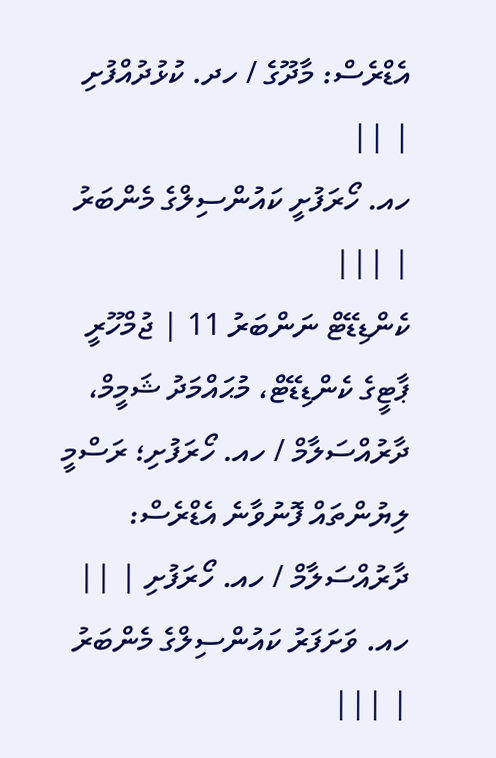އެޑްރެސް: މާދޫގެ / ހދ. ކުޅުދުއްފުށި | ||
ހއ. ހޯރަފުށީ ކައުންސިލްގެ މެންބަރު | |||
ކެންޑިޑޭޓް ނަންބަރު 11 | ޖުމްހޫރީ ޕާޓީގެ ކެންޑިޑޭޓް، މުޙައްމަދު ޝަމީމް، ދާރުއްސަލާމް / ހއ. ހޯރަފުށި؛ ރަސްމީ ލިޔުންތައް ފޮނުވާނެ އެޑްރެސް: ދާރުއްސަލާމް / ހއ. ހޯރަފުށި | ||
ހއ. ވަށަފަރު ކައުންސިލްގެ މެންބަރު | |||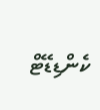ކެންޑިޑޭޓް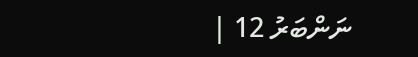ނަންބަރު 12 |